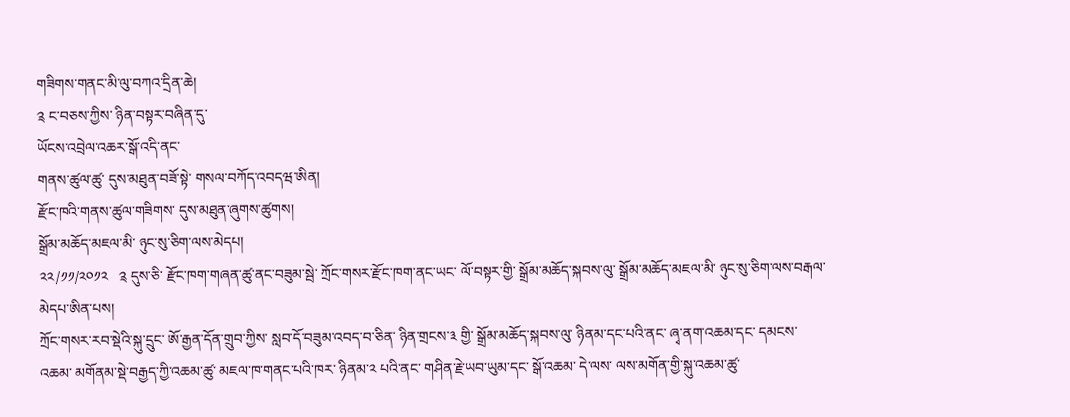གཟིགས་གནང་མི་ལུ་བཀའ་དྲིན་ཆེ།
༉ ང་བཅས་ཀྱིས་ ཉིན་བསྟར་བཞིན་དུ་
ཡོངས་འབྲེལ་འཆར་སྒོ་འདི་ནང་
གནས་ཚུལ་ཚུ་ དུས་མཐུན་བཟོ་སྟེ་ གསལ་བཀོད་འབདཝ་ཨིན།
རྫོང་ཁའི་གནས་ཚུལ་གཟིགས་ དུས་མཐུན་ཞུགས་ཚུགས།
སྒྲོམ་མཆོད་མཇལ་མི་ ཉུང་སུ་ཅིག་ལས་མེདཔ།
༢༢/༡༡/༢༠༡༢   ༉ དུས་ཅི་ རྫོང་ཁག་གཞན་ཚུ་ནང་བཟུམ་སྦེ་ ཀྲོང་གསར་རྫོང་ཁག་ནང་ཡང་ ལོ་བསྟར་གྱི་ སྒྲོམ་མཆོད་སྐབས་ལུ་ སྒྲོམ་མཆོད་མཇལ་མི་ ཉུང་སུ་ཅིག་ལས་བརྒལ་ མེདཔ་ཨིན་པས།
ཀྲོང་གསར་རབ་སྡེའི་སྐུ་དྲུང་ ཨོ་རྒྱན་དོན་གྲུབ་ཀྱིས་ སླབ་དོ་བཟུམ་འབད་བ་ཅིན་ ཉིན་གྲངས་༣ གྱི་ སྒྲོམ་མཆོད་སྐབས་ལུ་ ཉིནམ་དང་པའི་ནང་ ཞྭ་ནག་འཆམ་དང་ དམངས་འཆམ་ མགོནམ་སྡེ་བརྒྱད་ཀྱི་འཆམ་ཚུ་ མཇལ་ཁ་གནང་པའི་ཁར་ ཉིནམ་༢ པའི་ནང་ གཤིན་རྗེ་ཡབ་ཡུམ་དང་ སྒོ་འཆམ་ དེ་ལས་ ལས་མགོན་གྱི་སྐུ་འཆམ་ཚུ་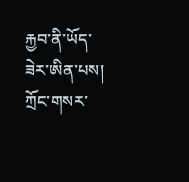རྐྱབ་ནི་ཡོད་ཟེར་ཨིན་པས།
ཀྲོང་གསར་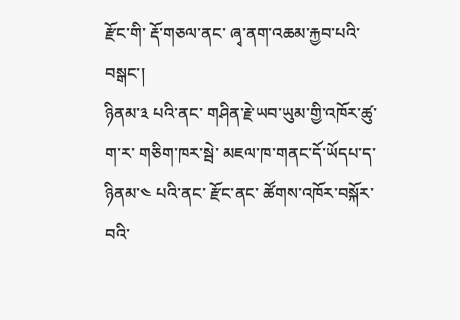རྫོང་གི་ རྡོ་གཅལ་ནང་ ཞྭ་ནག་འཆམ་རྐྱབ་པའི་བསྒང་།
ཉིནམ་༣ པའི་ནང་ གཤིན་རྗེ་ཡབ་ཡུམ་གྱི་འཁོར་ཚུ་ག་ར་ གཅིག་ཁར་སྦེ་ མཇལ་ཁ་གནང་དོ་ཡོདཔ་ད་ ཉིནམ་༤ པའི་ནང་ རྫོང་ནང་ ཚོགས་འཁོར་བསྐོར་བའི་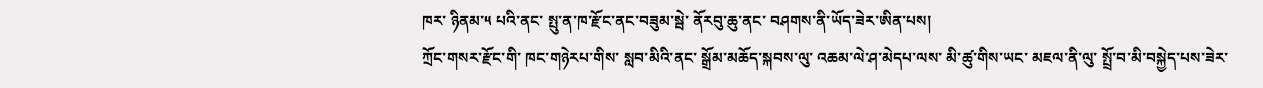ཁར་ ཉིནམ་༥ པའི་ནང་ སྤུ་ན་ཁ་རྫོང་ནང་བཟུམ་སྦེ་ ནོརབུ་ཆུ་ནང་ བཤགས་ནི་ཡོད་ཟེར་ཨིན་པས།
ཀྲོང་གསར་རྫོང་གི་ ཁང་གཉེརཔ་གིས་ སླབ་མིའི་ནང་ སྒྲོམ་མཆོད་སྐབས་ལུ་ འཆམ་ལེ་ཤ་མེདཔ་ལས་ མི་ཚུ་གིས་ཡང་ མཇལ་ནི་ལུ་ སྤྲོ་བ་མི་བསྐྱེད་པས་ཟེར་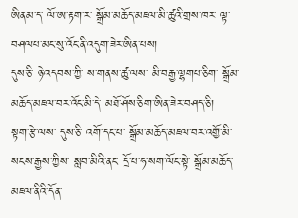ཨིནམ་ད་ ལོ་ཨ་རྟག་ར་ སྒྲོམ་མཆོད་མཇལ་མི་ཚུའི་གྲས་ཁར་ ལྟ་བཤལཔ་མང་སུ་འོང་ནི་འདུག་ཟེར་ཨིན་པས།
དུས་ཅི་ ཉེ་འདབས་ཀྱི་ ས་གནས་ཚུ་ལས་ མི་བརྒྱ་ལྷགཔ་ཅིག་ སྒྲོམ་མཆོད་མཇལ་བར་འོང་མི་དེ་ མཐོ་ཤོས་ཅིག་ཨིན་ཟེར་བཤད་ཅི།
སྟག་རྩེ་ལས་ དུས་ཅི་ འགོ་དང་པ་ སྒྲོམ་མཆོད་མཇལ་བར་འགྱོ་མི་ སངས་རྒྱས་ཀྱིས་ སླབ་མིའི་ནང་ དྲོ་པ་ཧ་སག་ལོང་སྟེ་ སྒྲོམ་མཆོད་མཇལ་ནིའི་དོན་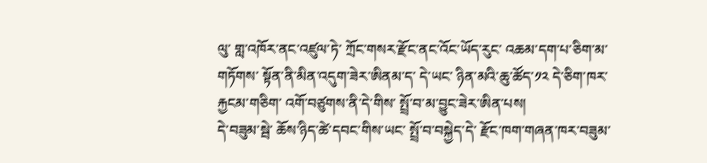ལུ་ གླ་འཁོར་ནང་འཛུལ་ཏེ་ ཀྲོང་གསར་རྫོང་ནང་འོང་ཡོད་རུང་ འཆམ་དག་པ་ཅིག་མ་གཏོགས་ སྟོན་ནི་མིན་འདུག་ཟེར་ཨིནམ་ད་ དེ་ཡང་ ཉིན་མའི་ཆུ་ཚོད་༡༢ དེ་ཅིག་ཁར་རྐྱངམ་གཅིག་ འགོ་བཙུགས་ནི་དེ་གིས་ སྤྲོ་བ་མ་བྱུང་ཟེར་ཨིན་པས།
དེ་བཟུམ་སྦེ་ ཆོས་ཉིད་ཚེ་དབང་གིས་ཡང་ སྤྲོ་བ་བསྐྱེད་དེ་ རྫོང་ཁག་གཞན་ཁར་བཟུམ་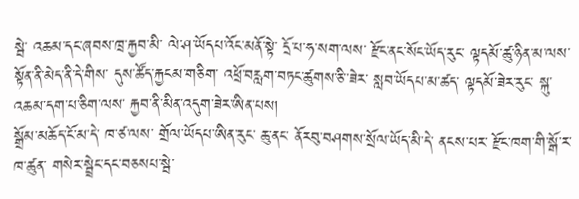སྦེ་ འཆམ་དང་ཞབས་ཁྲ་རྐྱབ་མི་ ལེ་ཤ་ཡོདཔ་འོང་མནོ་སྟེ་ དྲོ་པ་ཧ་སག་ལས་ རྫོང་ནང་སོང་ཡོད་རུང་ ལྟདམོ་ཚུ་ཉིན་མ་ལས་ སྟོན་ནི་མེད་ནི་དེ་གིས་ དུས་ཚོད་རྐྱངམ་གཅིག་ འཕྲོ་བརླག་བཏང་ཚུགས་ཅི་་ཟེར་ སླབ་ཡོདཔ་མ་ཚད་ ལྟདམོ་ཟེར་རུང་ སྐུ་འཆམ་དག་པ་ཅིག་ལས་ རྐྱབ་ནི་མིན་འདུག་ཟེར་ཨིན་པས།
སྒྲོམ་མཆོད་ངོ་མ་དེ་ ཁ་ཙ་ལས་ གྲོལ་ཡོདཔ་ཨིན་རུང་ ཆུ་ནང་ ནོརབུ་བཤགས་སྲོལ་ཡོད་མི་དེ་ ནངས་པར་ རྫོང་ཁག་གི་སྒོ་ར་ཁ་ཚུན་ གསེར་སྦྲེང་དང་བཅསཔ་སྦེ་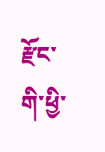རྫོང་གི་ཕྱི་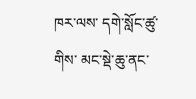ཁར་ལས་ དགེ་སློང་ཚུ་གིས་ མང་སྡེ་ཆུ་ནང་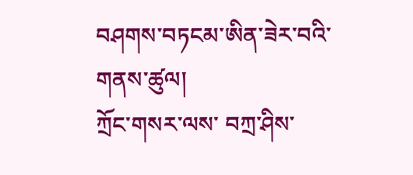བཤགས་བཏངམ་ཨིན་ཟེར་བའི་གནས་ཚུལ།
ཀྲོང་གསར་ལས་ བཀྲ་ཤིས་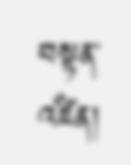བསྟན་འཛིན།